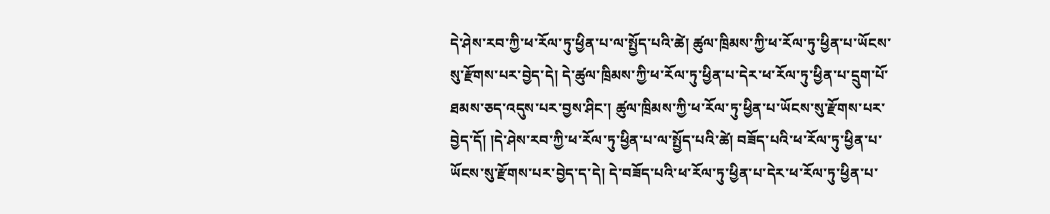དེ་ཤེས་རབ་ཀྱི་ཕ་རོལ་ཏུ་ཕྱིན་པ་ལ་སྤྱོད་པའི་ཚེ། ཚུལ་ཁྲིམས་ཀྱི་ཕ་རོལ་ཏུ་ཕྱིན་པ་ཡོངས་སུ་རྫོགས་པར་བྱེད་དེ། དེ་ཚུལ་ཁྲིམས་ཀྱི་ཕ་རོལ་ཏུ་ཕྱིན་པ་དེར་ཕ་རོལ་ཏུ་ཕྱིན་པ་དྲུག་པོ་ཐམས་ཅད་འདུས་པར་བྱས་ཤིང་། ཚུལ་ཁྲིམས་ཀྱི་ཕ་རོལ་ཏུ་ཕྱིན་པ་ཡོངས་སུ་རྫོགས་པར་བྱེད་དོ། །དེ་ཤེས་རབ་ཀྱི་ཕ་རོལ་ཏུ་ཕྱིན་པ་ལ་སྤྱོད་པའི་ཚེ། བཟོད་པའི་ཕ་རོལ་ཏུ་ཕྱིན་པ་ཡོངས་སུ་རྫོགས་པར་བྱེད་ད་དེ། དེ་བཟོད་པའི་ཕ་རོལ་ཏུ་ཕྱིན་པ་དེར་ཕ་རོལ་ཏུ་ཕྱིན་པ་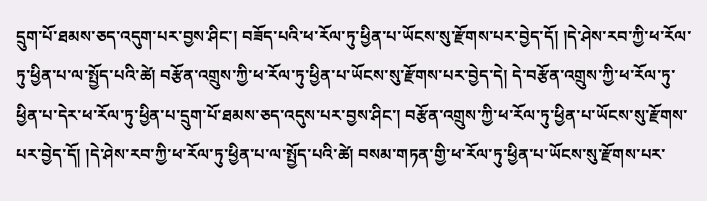དྲུག་པོ་ཐམས་ཅད་འདུག་པར་བྱས་ཤིང་། བཟོད་པའི་ཕ་རོལ་ཏུ་ཕྱིན་པ་ཡོངས་སུ་རྫོགས་པར་བྱེད་དོ། །དེ་ཤེས་རབ་ཀྱི་ཕ་རོལ་ཏུ་ཕྱིན་པ་ལ་སྤྱོད་པའི་ཚེ། བརྩོན་འགྲུས་ཀྱི་ཕ་རོལ་ཏུ་ཕྱིན་པ་ཡོངས་སུ་རྫོགས་པར་བྱེད་དེ། དེ་བརྩོན་འགྲུས་ཀྱི་ཕ་རོལ་ཏུ་ཕྱིན་པ་དེར་ཕ་རོལ་ཏུ་ཕྱིན་པ་དྲུག་པོ་ཐམས་ཅད་འདུས་པར་བྱས་ཤིང་། བརྩོན་འགྲུས་ཀྱི་ཕ་རོལ་ཏུ་ཕྱིན་པ་ཡོངས་སུ་རྫོགས་པར་བྱེད་དོ། །དེ་ཤེས་རབ་ཀྱི་ཕ་རོལ་ཏུ་ཕྱིན་པ་ལ་སྤྱོད་པའི་ཚེ། བསམ་གཏན་གྱི་ཕ་རོལ་ཏུ་ཕྱིན་པ་ཡོངས་སུ་རྫོགས་པར་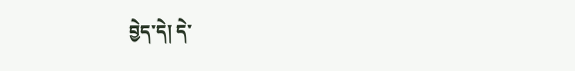བྱེད་དེ། དེ་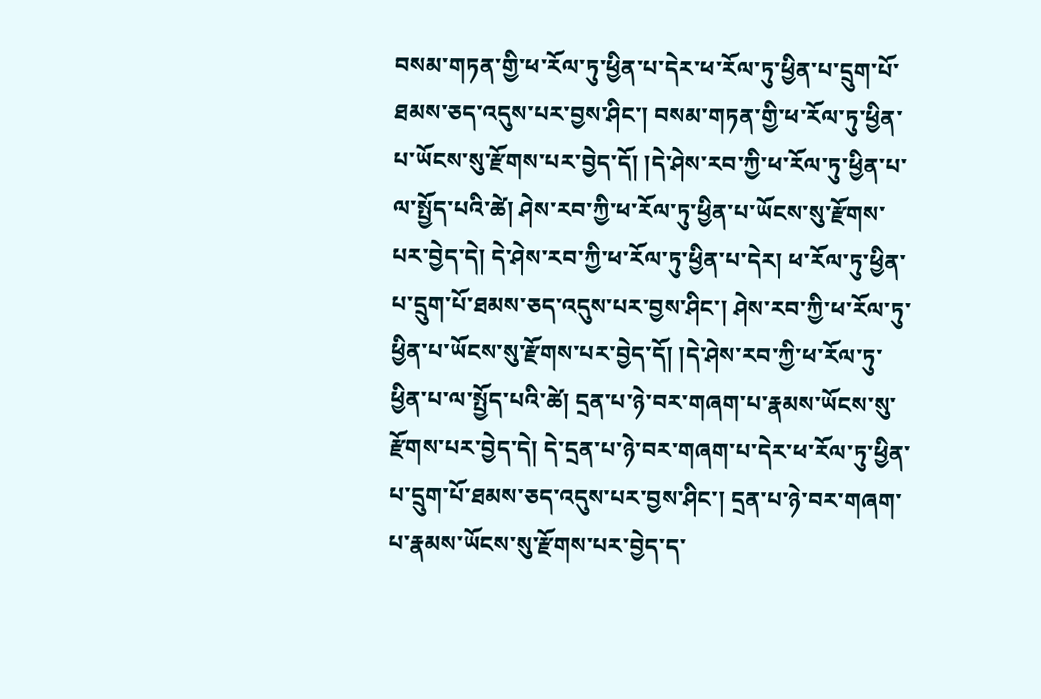བསམ་གཏན་གྱི་ཕ་རོལ་ཏུ་ཕྱིན་པ་དེར་ཕ་རོལ་ཏུ་ཕྱིན་པ་དྲུག་པོ་ཐམས་ཅད་འདུས་པར་བྱས་ཤིང་། བསམ་གཏན་གྱི་ཕ་རོལ་ཏུ་ཕྱིན་པ་ཡོངས་སུ་རྫོགས་པར་བྱེད་དོ། །དེ་ཤེས་རབ་ཀྱི་ཕ་རོལ་ཏུ་ཕྱིན་པ་ལ་སྤྱོད་པའི་ཚེ། ཤེས་རབ་ཀྱི་ཕ་རོལ་ཏུ་ཕྱིན་པ་ཡོངས་སུ་རྫོགས་པར་བྱེད་དེ། དེ་ཤེས་རབ་ཀྱི་ཕ་རོལ་ཏུ་ཕྱིན་པ་དེར། ཕ་རོལ་ཏུ་ཕྱིན་པ་དྲུག་པོ་ཐམས་ཅད་འདུས་པར་བྱས་ཤིང་། ཤེས་རབ་ཀྱི་ཕ་རོལ་ཏུ་ཕྱིན་པ་ཡོངས་སུ་རྫོགས་པར་བྱེད་དོ། །དེ་ཤེས་རབ་ཀྱི་ཕ་རོལ་ཏུ་ཕྱིན་པ་ལ་སྤྱོད་པའི་ཚེ། དྲན་པ་ཉེ་བར་གཞག་པ་རྣམས་ཡོངས་སུ་རྫོགས་པར་བྱེད་དེ། དེ་དྲན་པ་ཉེ་བར་གཞག་པ་དེར་ཕ་རོལ་ཏུ་ཕྱིན་པ་དྲུག་པོ་ཐམས་ཅད་འདུས་པར་བྱས་ཤིང་། དྲན་པ་ཉེ་བར་གཞག་པ་རྣམས་ཡོངས་སུ་རྫོགས་པར་བྱེད་ད་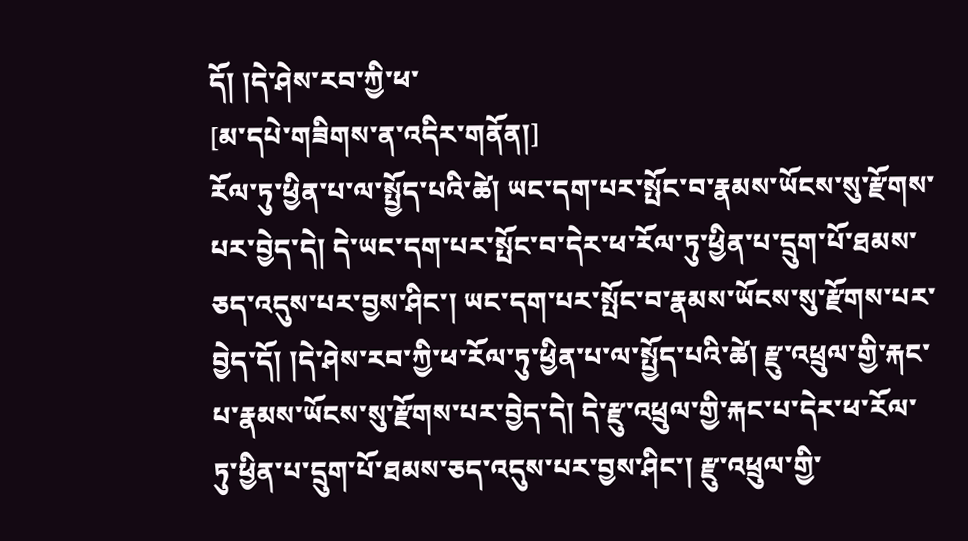དོ། །དེ་ཤེས་རབ་ཀྱི་ཕ་
[མ་དཔེ་གཟིགས་ན་འདིར་གནོན།]
རོལ་ཏུ་ཕྱིན་པ་ལ་སྤྱོད་པའི་ཚེ། ཡང་དག་པར་སྤོང་བ་རྣམས་ཡོངས་སུ་རྫོགས་པར་བྱེད་དེ། དེ་ཡང་དག་པར་སྤོང་བ་དེར་ཕ་རོལ་ཏུ་ཕྱིན་པ་དྲུག་པོ་ཐམས་ཅད་འདུས་པར་བྱས་ཤིང་། ཡང་དག་པར་སྤོང་བ་རྣམས་ཡོངས་སུ་རྫོགས་པར་བྱེད་དོ། །དེ་ཤེས་རབ་ཀྱི་ཕ་རོལ་ཏུ་ཕྱིན་པ་ལ་སྤྱོད་པའི་ཚེ། རྫུ་འཕྲུལ་གྱི་རྐང་པ་རྣམས་ཡོངས་སུ་རྫོགས་པར་བྱེད་དེ། དེ་རྫུ་འཕྲུལ་གྱི་རྐང་པ་དེར་ཕ་རོལ་ཏུ་ཕྱིན་པ་དྲུག་པོ་ཐམས་ཅད་འདུས་པར་བྱས་ཤིང་། རྫུ་འཕྲུལ་གྱི་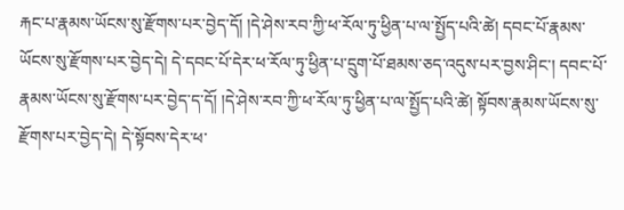རྐང་པ་རྣམས་ཡོངས་སུ་རྫོགས་པར་བྱེད་དོ། །དེ་ཤེས་རབ་ཀྱི་ཕ་རོལ་ཏུ་ཕྱིན་པ་ལ་སྤྱོད་པའི་ཚེ། དབང་པོ་རྣམས་ཡོངས་སུ་རྫོགས་པར་བྱེད་དེ། དེ་དབང་པོ་དེར་ཕ་རོལ་ཏུ་ཕྱིན་པ་དྲུག་པོ་ཐམས་ཅད་འདུས་པར་བྱས་ཤིང་། དབང་པོ་རྣམས་ཡོངས་སུ་རྫོགས་པར་བྱེད་ད་དོ། །དེ་ཤེས་རབ་ཀྱི་ཕ་རོལ་ཏུ་ཕྱིན་པ་ལ་སྤྱོད་པའི་ཚེ། སྟོབས་རྣམས་ཡོངས་སུ་རྫོགས་པར་བྱེད་དེ། དེ་སྟོབས་དེར་ཕ་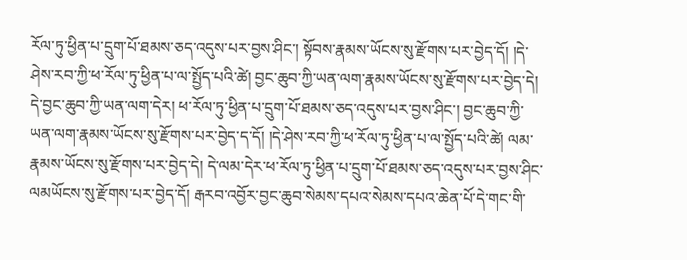རོལ་ཏུ་ཕྱིན་པ་དྲུག་པོ་ཐམས་ཅད་འདུས་པར་བྱས་ཤིང་། སྟོབས་རྣམས་ཡོངས་སུ་རྫོགས་པར་བྱེད་དོ། །དེ་ཤེས་རབ་ཀྱི་ཕ་རོལ་ཏུ་ཕྱིན་པ་ལ་སྤྱོད་པའི་ཚེ། བྱང་ཆུབ་ཀྱི་ཡན་ལག་རྣམས་ཡོངས་སུ་རྫོགས་པར་བྱེད་དེ། དེ་བྱང་ཆུབ་ཀྱི་ཡན་ལག་དེར། ཕ་རོལ་ཏུ་ཕྱིན་པ་དྲུག་པོ་ཐམས་ཅད་འདུས་པར་བྱས་ཤིང་། བྱང་ཆུབ་ཀྱི་ཡན་ལག་རྣམས་ཡོངས་སུ་རྫོགས་པར་བྱེད་ད་དོ། །དེ་ཤེས་རབ་ཀྱི་ཕ་རོལ་ཏུ་ཕྱིན་པ་ལ་སྤྱོད་པའི་ཚེ། ལམ་རྣམས་ཡོངས་སུ་རྫོགས་པར་བྱེད་དེ། དེ་ལམ་དེར་ཕ་རོལ་ཏུ་ཕྱིན་པ་དྲུག་པོ་ཐམས་ཅད་འདུས་པར་བྱས་ཤིང་ལམཡོངས་སུ་རྫོགས་པར་བྱེད་དོ། རྒརབ་འབྱོར་བྱང་ཆུབ་སེམས་དཔའ་སེམས་དཔའ་ཆེན་པོ་དེ་གང་གི་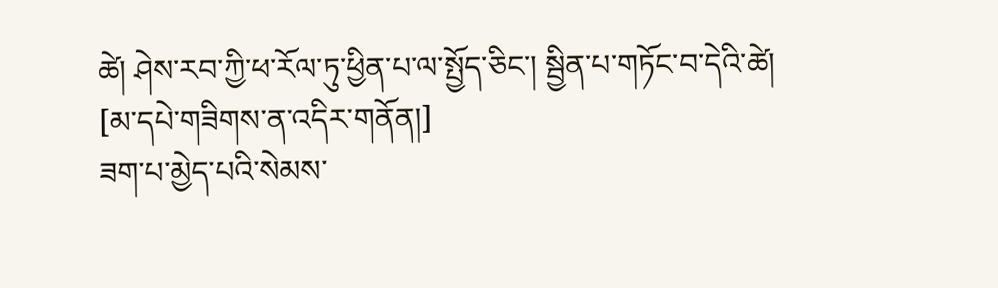ཚེ། ཤེས་རབ་ཀྱི་ཕ་རོལ་ཏུ་ཕྱིན་པ་ལ་སྤྱོད་ཅིང་། སྦྱིན་པ་གཏོང་བ་དེའི་ཚེ།
[མ་དཔེ་གཟིགས་ན་འདིར་གནོན།]
ཟག་པ་མྱེད་པའི་སེམས་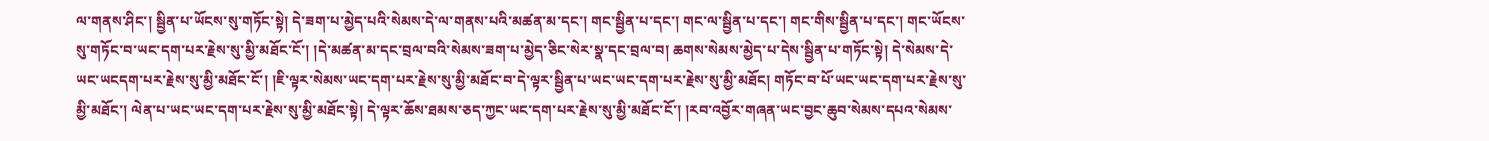ལ་གནས་ཤིང་། སྦྱིན་པ་ཡོངས་སུ་གཏོང་སྟེ། དེ་ཟག་པ་མྱེད་པའི་སེམས་དེ་ལ་གནས་པའི་མཚན་མ་དང་། གང་སྦྱིན་པ་དང་། གང་ལ་སྦྱིན་པ་དང་། གང་གིས་སྦྱིན་པ་དང་། གང་ཡོངས་སུ་གཏོང་བ་ཡང་དག་པར་རྗེས་སུ་མྱི་མཐོང་ངོ་། །དེ་མཚན་མ་དང་བྲལ་བའི་སེམས་ཟག་པ་མྱེད་ཅིང་སེར་སྣ་དང་བྲལ་བ། ཆགས་སེམས་མྱེད་པ་དེས་སྦྱིན་པ་གཏོང་སྟེ། དེ་སེམས་དེ་ཡང་ཡངདག་པར་རྗེས་སུ་མྱི་མཐོང་ངོ་། །ཇི་ལྟར་སེམས་ཡང་དག་པར་རྗེས་སུ་མྱི་མཐོང་བ་དེ་ལྟར་སྦྱིན་པ་ཡང་ཡང་དག་པར་རྗེས་སུ་མྱི་མཐོང། གཏོང་བ་པོ་ཡང་ཡང་དག་པར་རྗེས་སུ་མྱི་མཐོང་། ལེན་པ་ཡང་ཡང་དག་པར་རྗེས་སུ་མྱི་མཐོང་སྟེ། དེ་ལྟར་ཆོས་ཐམས་ཅད་ཀྱང་ཡང་དག་པར་རྗེས་སུ་མྱི་མཐོང་ངོ་། །རབ་འབྱོར་གཞན་ཡང་བྱང་ཆུབ་སེམས་དཔའ་སེམས་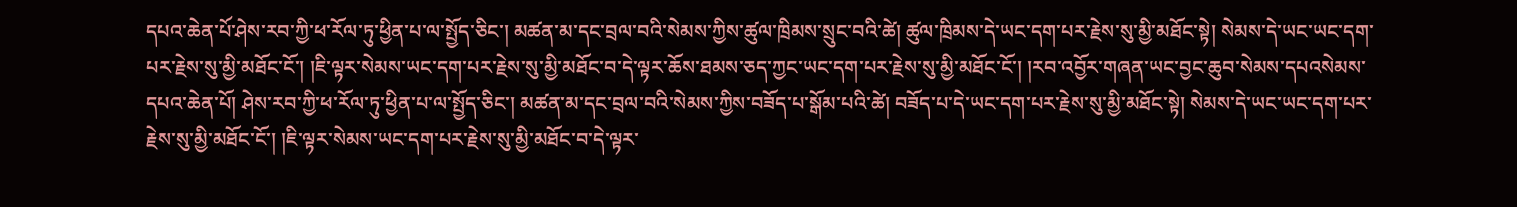དཔའ་ཆེན་པོ་ཤེས་རབ་ཀྱི་ཕ་རོལ་ཏུ་ཕྱིན་པ་ལ་སྤྱོད་ཅིང་། མཚན་མ་དང་བྲལ་བའི་སེམས་ཀྱིས་ཚུལ་ཁྲིམས་སྲུང་བའི་ཚེ། ཚུལ་ཁྲིམས་དེ་ཡང་དག་པར་རྗེས་སུ་མྱི་མཐོང་སྟེ། སེམས་དེ་ཡང་ཡང་དག་པར་རྗེས་སུ་མྱི་མཐོང་ངོ་། །ཇི་ལྟར་སེམས་ཡང་དག་པར་རྗེས་སུ་མྱི་མཐོང་བ་དེ་ལྟར་ཆོས་ཐམས་ཅད་ཀྱང་ཡང་དག་པར་རྗེས་སུ་མྱི་མཐོང་ངོ་། །རབ་འབྱོར་གཞན་ཡང་བྱང་ཆུབ་སེམས་དཔའསེམས་དཔའ་ཆེན་པོ། ཤེས་རབ་ཀྱི་ཕ་རོལ་ཏུ་ཕྱིན་པ་ལ་སྤྱོད་ཅིང་། མཚན་མ་དང་བྲལ་བའི་སེམས་ཀྱིས་བཟོད་པ་སྒོམ་པའི་ཚེ། བཟོད་པ་དེ་ཡང་དག་པར་རྗེས་སུ་མྱི་མཐོང་སྟེ། སེམས་དེ་ཡང་ཡང་དག་པར་རྗེས་སུ་མྱི་མཐོང་ངོ་། །ཇི་ལྟར་སེམས་ཡང་དག་པར་རྗེས་སུ་མྱི་མཐོང་བ་དེ་ལྟར་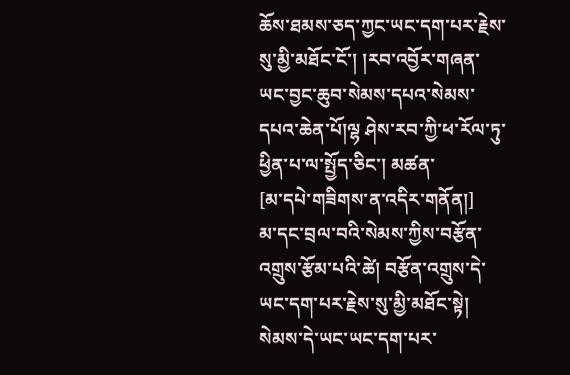ཆོས་ཐམས་ཅད་ཀྱང་ཡང་དག་པར་རྗེས་སུ་མྱི་མཐོང་ངོ་། །རབ་འབྱོར་གཞན་ཡང་བྱང་ཆུབ་སེམས་དཔའ་སེམས་དཔའ་ཆེན་པོ།ལྷ ཤེས་རབ་ཀྱི་ཕ་རོལ་ཏུ་ཕྱིན་པ་ལ་སྤྱོད་ཅིང་། མཚན་
[མ་དཔེ་གཟིགས་ན་འདིར་གནོན།]
མ་དང་བྲལ་བའི་སེམས་ཀྱིས་བརྩོན་འགྲུས་རྩོམ་པའི་ཚེ། བརྩོན་འགྲུས་དེ་ཡང་དག་པར་རྗེས་སུ་མྱི་མཐོང་སྟེ། སེམས་དེ་ཡང་ཡང་དག་པར་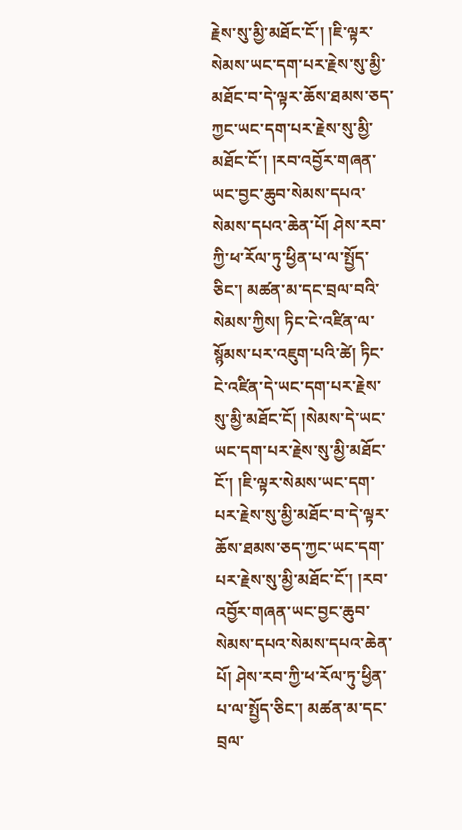རྗེས་སུ་མྱི་མཐོང་ངོ་། །ཇི་ལྟར་སེམས་ཡང་དག་པར་རྗེས་སུ་མྱི་མཐོང་བ་དེ་ལྟར་ཆོས་ཐམས་ཅད་ཀྱང་ཡང་དག་པར་རྗེས་སུ་མྱི་མཐོང་ངོ་། །རབ་འབྱོར་གཞན་ཡང་བྱང་ཆུབ་སེམས་དཔའ་སེམས་དཔའ་ཆེན་པོ། ཤེས་རབ་ཀྱི་ཕ་རོལ་ཏུ་ཕྱིན་པ་ལ་སྤྱོད་ཅིང་། མཚན་མ་དང་བྲལ་བའི་སེམས་ཀྱིས། ཏིང་ངེ་འཛིན་ལ་སྙོམས་པར་འཇུག་པའི་ཚེ། ཏིང་ངེ་འཛིན་དེ་ཡང་དག་པར་རྗེས་སུ་མྱི་མཐོང་ངོ། །སེམས་དེ་ཡང་ཡང་དག་པར་རྗེས་སུ་མྱི་མཐོང་ངོ་། །ཇི་ལྟར་སེམས་ཡང་དག་པར་རྗེས་སུ་མྱི་མཐོང་བ་དེ་ལྟར་ཆོས་ཐམས་ཅད་ཀྱང་ཡང་དག་པར་རྗེས་སུ་མྱི་མཐོང་ངོ་། །རབ་འབྱོར་གཞན་ཡང་བྱང་ཆུབ་སེམས་དཔའ་སེམས་དཔའ་ཆེན་པོ། ཤེས་རབ་ཀྱི་ཕ་རོལ་ཏུ་ཕྱིན་པ་ལ་སྤྱོད་ཅིང་། མཚན་མ་དང་བྲལ་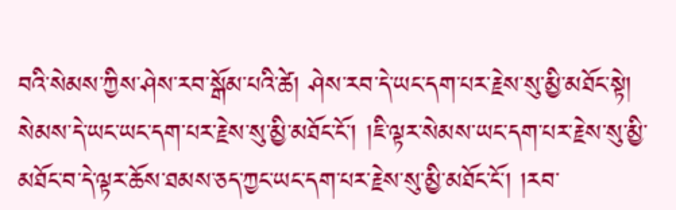བའི་སེམས་ཀྱིས་ཤེས་རབ་སྒོམ་པའི་ཚེ། ཤེས་རབ་དེ་ཡང་དག་པར་རྗེས་སུ་མྱི་མཐོང་སྟེ། སེམས་དེ་ཡང་ཡང་དག་པར་རྗེས་སུ་མྱི་མཐོང་ངོ་། །ཇི་ལྟར་སེམས་ཡང་དག་པར་རྗེས་སུ་མྱི་མཐོང་བ་དེ་ལྟར་ཆོས་ཐམས་ཅད་ཀྱང་ཡང་དག་པར་རྗེས་སུ་མྱི་མཐོང་ངོ་། །རབ་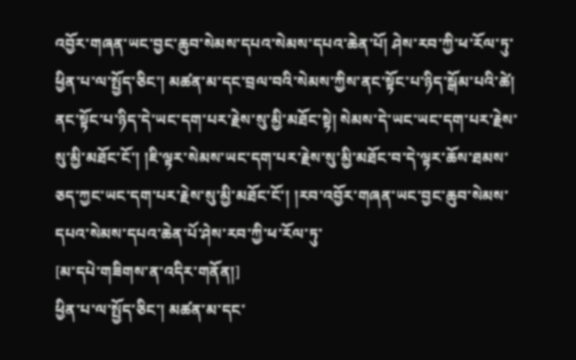འབྱོར་གཞན་ཡང་བྱང་ཆུབ་སེམས་དཔའ་སེམས་དཔའ་ཆེན་པོ། ཤེས་རབ་ཀྱི་ཕ་རོལ་ཏུ་ཕྱིན་པ་ལ་སྤྱོད་ཅིང་། མཚན་མ་དང་བྲལ་བའི་སེམས་ཀྱིས་ནང་སྟོང་པ་ཉིད་སྒོམ་པའི་ཚེ། ནང་སྟོང་པ་ཉིད་དེ་ཡང་དག་པར་རྗེས་སུ་མྱི་མཐོང་སྟེ། སེམས་དེ་ཡང་ཡང་དག་པར་རྗེས་སུ་མྱི་མཐོང་ངོ་། །ཇི་ལྟར་སེམས་ཡང་དག་པར་རྗེས་སུ་མྱི་མཐོང་བ་དེ་ལྟར་ཆོས་ཐམས་ཅད་ཀྱང་ཡང་དག་པར་རྗེས་སུ་མྱི་མཐོང་ངོ་། །རབ་འབྱོར་གཞན་ཡང་བྱང་ཆུབ་སེམས་དཔའ་སེམས་དཔའ་ཆེན་པོ་ཤེས་རབ་ཀྱི་ཕ་རོལ་ཏུ་
[མ་དཔེ་གཟིགས་ན་འདིར་གནོན།]
ཕྱིན་པ་ལ་སྤྱོད་ཅིང་། མཚན་མ་དང་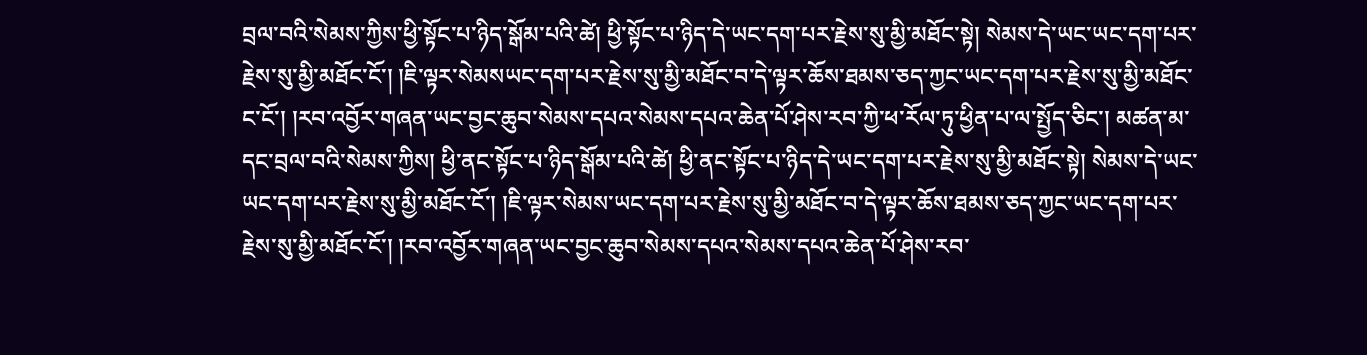བྲལ་བའི་སེམས་ཀྱིས་ཕྱི་སྟོང་པ་ཉིད་སྒོམ་པའི་ཚེ། ཕྱི་སྟོང་པ་ཉིད་དེ་ཡང་དག་པར་རྗེས་སུ་མྱི་མཐོང་སྟེ། སེམས་དེ་ཡང་ཡང་དག་པར་རྗེས་སུ་མྱི་མཐོང་ངོ་། །ཇི་ལྟར་སེམསཡང་དག་པར་རྗེས་སུ་མྱི་མཐོང་བ་དེ་ལྟར་ཆོས་ཐམས་ཅད་ཀྱང་ཡང་དག་པར་རྗེས་སུ་མྱི་མཐོང་ང་ངོ་། །རབ་འབྱོར་གཞན་ཡང་བྱང་ཆུབ་སེམས་དཔའ་སེམས་དཔའ་ཆེན་པོ་ཤེས་རབ་ཀྱི་ཕ་རོལ་ཏུ་ཕྱིན་པ་ལ་སྤྱོད་ཅིང་། མཚན་མ་དང་བྲལ་བའི་སེམས་ཀྱིས། ཕྱི་ནང་སྟོང་པ་ཉིད་སྒོམ་པའི་ཚེ། ཕྱི་ནང་སྟོང་པ་ཉིད་དེ་ཡང་དག་པར་རྗེས་སུ་མྱི་མཐོང་སྟེ། སེམས་དེ་ཡང་ཡང་དག་པར་རྗེས་སུ་མྱི་མཐོང་ངོ་། །ཇི་ལྟར་སེམས་ཡང་དག་པར་རྗེས་སུ་མྱི་མཐོང་བ་དེ་ལྟར་ཆོས་ཐམས་ཅད་ཀྱང་ཡང་དག་པར་རྗེས་སུ་མྱི་མཐོང་ངོ་། །རབ་འབྱོར་གཞན་ཡང་བྱང་ཆུབ་སེམས་དཔའ་སེམས་དཔའ་ཆེན་པོ་ཤེས་རབ་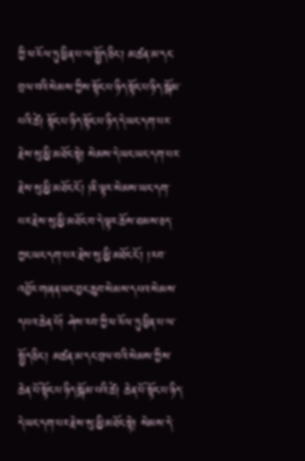ཀྱི་ཕ་རོལ་ཏུ་ཕྱིན་པ་ལ་སྤྱོད་ཅིང་། མཚན་མ་དང་བྲལ་བའི་སེམས་ཀྱིས་སྟོང་པ་ཉིད་སྟོང་པ་ཉིད་སྒོམ་པའི་ཚེ། སྟོང་པ་ཉིད་སྟོང་པ་ཉིད་དེ་ཡང་དག་པར་རྗེས་སུ་མྱི་མཐོང་སྟེ། སེམས་དེ་ཡང་ཡང་དག་པར་རྗེས་སུ་མྱི་མཐོང་ངོ་། །ཇི་ལྟར་སེམས་ཡང་དག་པར་རྗེས་སུ་མྱི་མཐོང་བ་དེ་ལྟར་ཆོས་ཐམས་ཅད་ཀྱང་ཡང་དག་པར་རྗེས་སུ་མྱི་མཐོང་ངོ་། །རབ་འབྱོར་གཞན་ཡང་བྱང་ཆུབ་སེམས་དཔའ་སེམས་དཔའ་ཆེན་པོ། ཤེས་རབ་ཀྱི་ཕ་རོལ་ཏུ་ཕྱིན་པ་ལ་སྤྱོད་ཅིང་། མཚན་མ་དང་བྲལ་བའི་སེམས་ཀྱིས་ཆེན་པོ་སྟོང་པ་ཉིད་སྒོམ་པའི་ཚེ། ཆེན་པོ་སྟོང་པ་ཉིད་དེ་ཡང་དག་པར་རྗེས་སུ་མྱི་མཐོང་སྟེ། སེམས་དེ་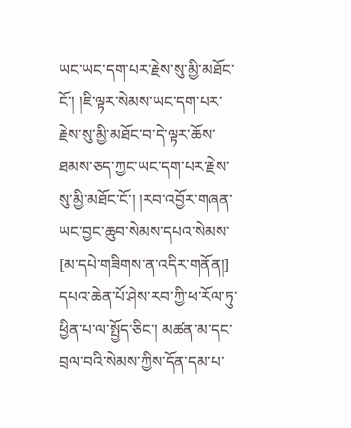ཡང་ཡང་དག་པར་རྗེས་སུ་མྱི་མཐོང་ངོ་། །ཇི་ལྟར་སེམས་ཡང་དག་པར་རྗེས་སུ་མྱི་མཐོང་བ་དེ་ལྟར་ཆོས་ཐམས་ཅད་ཀྱང་ཡང་དག་པར་རྗེས་སུ་མྱི་མཐོང་ངོ་། །རབ་འབྱོར་གཞན་ཡང་བྱང་ཆུབ་སེམས་དཔའ་སེམས་
[མ་དཔེ་གཟིགས་ན་འདིར་གནོན།]
དཔའ་ཆེན་པོ་ཤེས་རབ་ཀྱི་ཕ་རོལ་ཏུ་ཕྱིན་པ་ལ་སྤྱོད་ཅིང་། མཚན་མ་དང་བྲལ་བའི་སེམས་ཀྱིས་དོན་དམ་པ་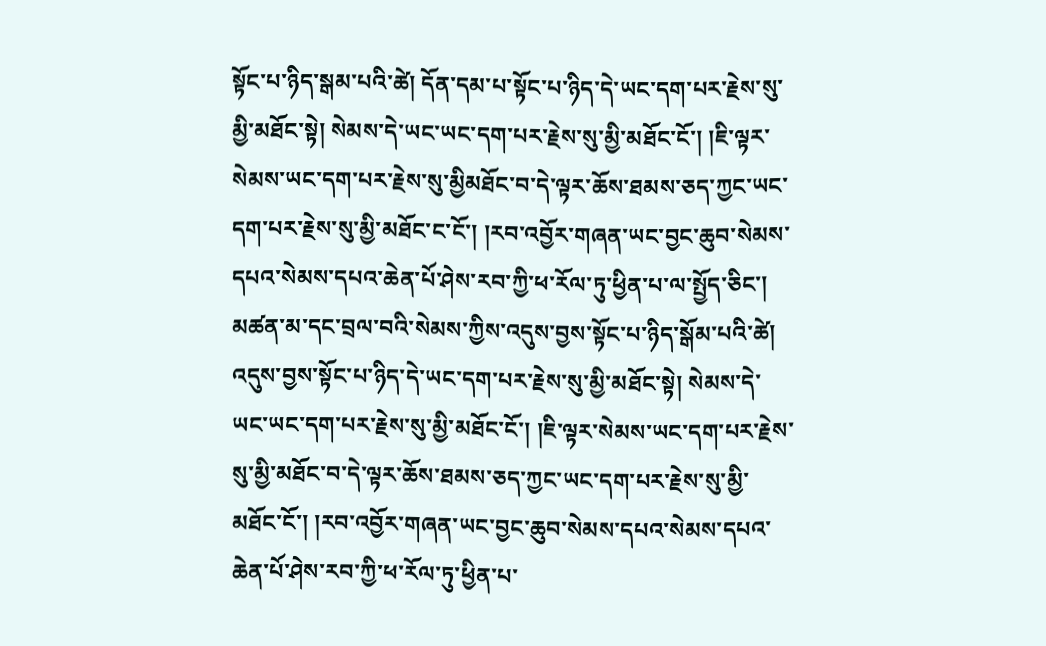སྟོང་པ་ཉིད་སྒམ་པའི་ཚེ། དོན་དམ་པ་སྟོང་པ་ཉིད་དེ་ཡང་དག་པར་རྗེས་སུ་མྱི་མཐོང་སྟེ། སེམས་དེ་ཡང་ཡང་དག་པར་རྗེས་སུ་མྱི་མཐོང་ངོ་། །ཇི་ལྟར་སེམས་ཡང་དག་པར་རྗེས་སུ་མྱིམཐོང་བ་དེ་ལྟར་ཆོས་ཐམས་ཅད་ཀྱང་ཡང་དག་པར་རྗེས་སུ་མྱི་མཐོང་ང་ངོ་། །རབ་འབྱོར་གཞན་ཡང་བྱང་ཆུབ་སེམས་དཔའ་སེམས་དཔའ་ཆེན་པོ་ཤེས་རབ་ཀྱི་ཕ་རོལ་ཏུ་ཕྱིན་པ་ལ་སྤྱོད་ཅིང་། མཚན་མ་དང་བྲལ་བའི་སེམས་ཀྱིས་འདུས་བྱས་སྟོང་པ་ཉིད་སྒོམ་པའི་ཚེ། འདུས་བྱས་སྟོང་པ་ཉིད་དེ་ཡང་དག་པར་རྗེས་སུ་མྱི་མཐོང་སྟེ། སེམས་དེ་ཡང་ཡང་དག་པར་རྗེས་སུ་མྱི་མཐོང་ངོ་། །ཇི་ལྟར་སེམས་ཡང་དག་པར་རྗེས་སུ་མྱི་མཐོང་བ་དེ་ལྟར་ཆོས་ཐམས་ཅད་ཀྱང་ཡང་དག་པར་རྗེས་སུ་མྱི་མཐོང་ངོ་། །རབ་འབྱོར་གཞན་ཡང་བྱང་ཆུབ་སེམས་དཔའ་སེམས་དཔའ་ཆེན་པོ་ཤེས་རབ་ཀྱི་ཕ་རོལ་ཏུ་ཕྱིན་པ་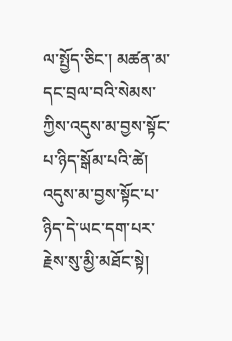ལ་སྤྱོད་ཅིང་། མཚན་མ་དང་བྲལ་བའི་སེམས་ཀྱིས་འདུས་མ་བྱས་སྟོང་པ་ཉིད་སྒོམ་པའི་ཚེ། འདུས་མ་བྱས་སྟོང་པ་ཉིད་དེ་ཡང་དག་པར་རྗེས་སུ་མྱི་མཐོང་སྟེ།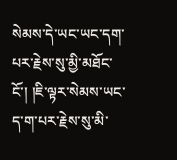སེམས་དེ་ཡང་ཡང་དག་པར་རྗེས་སུ་མྱི་མཐོང་ངོ་། །ཇི་ལྟར་སེམས་ཡང་ད་ག་པར་རྗེས་སུ་མི་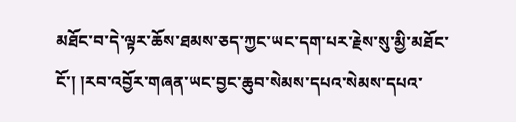མཐོང་བ་དེ་ལྟར་ཆོས་ཐམས་ཅད་ཀྱང་ཡང་དག་པར་རྗེས་སུ་མྱི་མཐོང་ངོ་། །རབ་འབྱོར་གཞན་ཡང་བྱང་ཆུབ་སེམས་དཔའ་སེམས་དཔའ་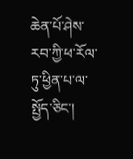ཆེན་པོ་ཤེས་རབ་ཀྱི་ཕ་རོལ་ཏུ་ཕྱིན་པ་ལ་སྤྱོད་ཅིང་།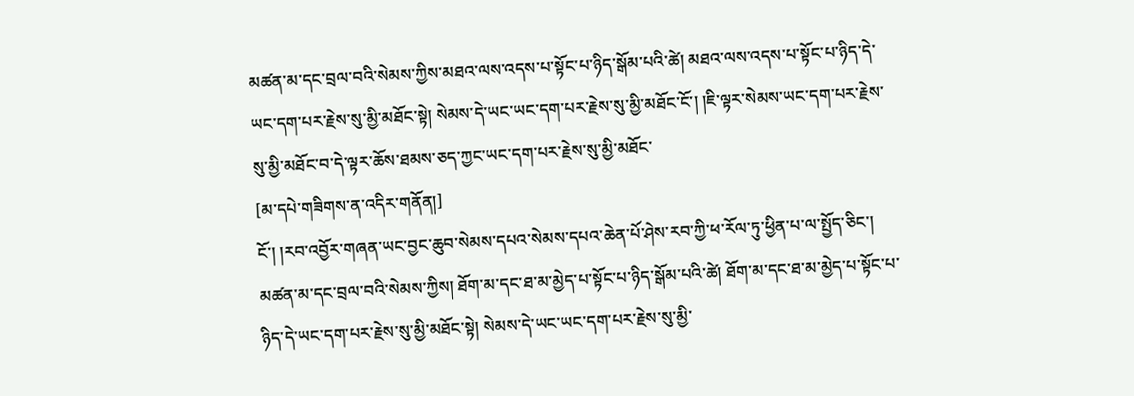མཚན་མ་དང་བྲལ་བའི་སེམས་ཀྱིས་མཐའ་ལས་འདས་པ་སྟོང་པ་ཉིད་སྒོམ་པའི་ཚེ། མཐའ་ལས་འདས་པ་སྟོང་པ་ཉིད་དེ་ཡང་དག་པར་རྗེས་སུ་མྱི་མཐོང་སྟེ། སེམས་དེ་ཡང་ཡང་དག་པར་རྗེས་སུ་མྱི་མཐོང་ངོ་། །ཇི་ལྟར་སེམས་ཡང་དག་པར་རྗེས་སུ་མྱི་མཐོང་བ་དེ་ལྟར་ཆོས་ཐམས་ཅད་ཀྱང་ཡང་དག་པར་རྗེས་སུ་མྱི་མཐོང་
[མ་དཔེ་གཟིགས་ན་འདིར་གནོན།]
ངོ་། །རབ་འབྱོར་གཞན་ཡང་བྱང་ཆུབ་སེམས་དཔའ་སེམས་དཔའ་ཆེན་པོ་ཤེས་རབ་ཀྱི་ཕ་རོལ་ཏུ་ཕྱིན་པ་ལ་སྤྱོད་ཅིང་། མཚན་མ་དང་བྲལ་བའི་སེམས་ཀྱིས། ཐོག་མ་དང་ཐ་མ་མྱེད་པ་སྟོང་པ་ཉིད་སྒོམ་པའི་ཚེ། ཐོག་མ་དང་ཐ་མ་མྱེད་པ་སྟོང་པ་ཉིད་དེ་ཡང་དག་པར་རྗེས་སུ་མྱི་མཐོང་སྟེ། སེམས་དེ་ཡང་ཡང་དག་པར་རྗེས་སུ་མྱི་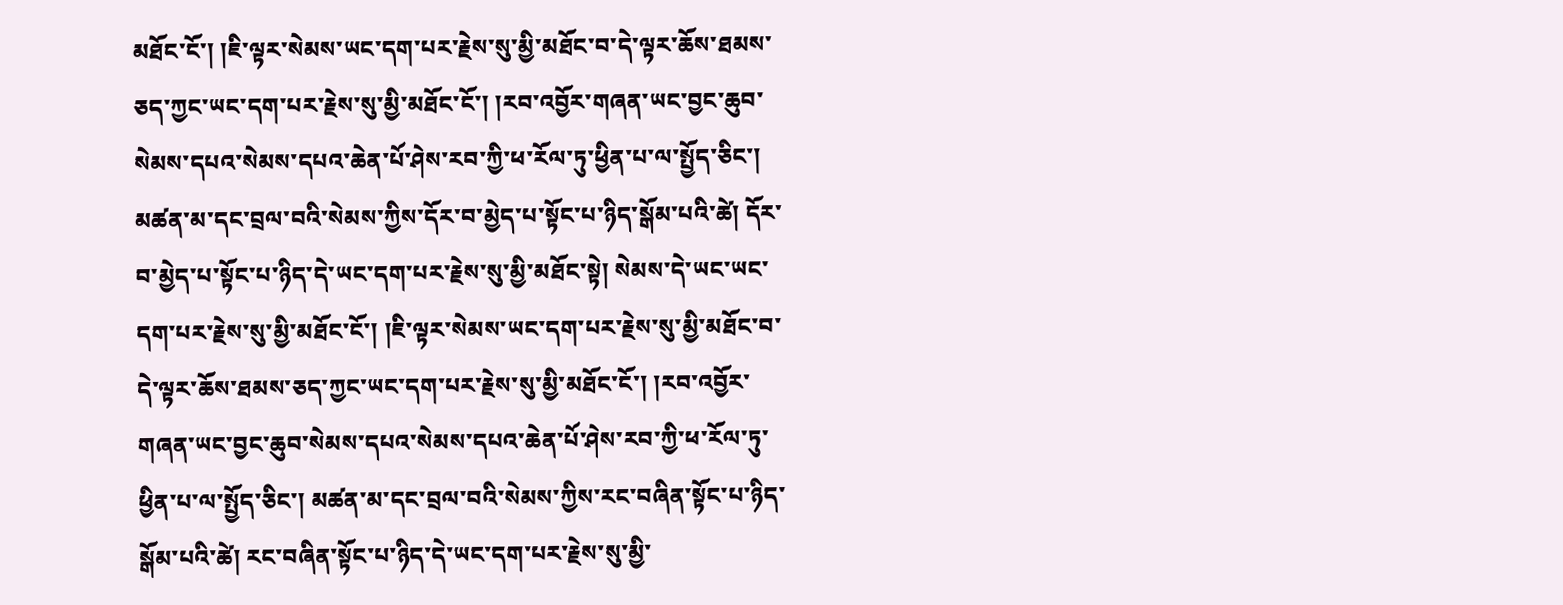མཐོང་ངོ་། །ཇི་ལྟར་སེམས་ཡང་དག་པར་རྗེས་སུ་མྱི་མཐོང་བ་དེ་ལྟར་ཆོས་ཐམས་ཅད་ཀྱང་ཡང་དག་པར་རྗེས་སུ་མྱི་མཐོང་ངོ་། །རབ་འབྱོར་གཞན་ཡང་བྱང་ཆུབ་སེམས་དཔའ་སེམས་དཔའ་ཆེན་པོ་ཤེས་རབ་ཀྱི་ཕ་རོལ་ཏུ་ཕྱིན་པ་ལ་སྤྱོད་ཅིང་། མཚན་མ་དང་བྲལ་བའི་སེམས་ཀྱིས་དོར་བ་མྱེད་པ་སྟོང་པ་ཉིད་སྒོམ་པའི་ཚེ། དོར་བ་མྱེད་པ་སྟོང་པ་ཉིད་དེ་ཡང་དག་པར་རྗེས་སུ་མྱི་མཐོང་སྟེ། སེམས་དེ་ཡང་ཡང་དག་པར་རྗེས་སུ་མྱི་མཐོང་ངོ་། །ཇི་ལྟར་སེམས་ཡང་དག་པར་རྗེས་སུ་མྱི་མཐོང་བ་དེ་ལྟར་ཆོས་ཐམས་ཅད་ཀྱང་ཡང་དག་པར་རྗེས་སུ་མྱི་མཐོང་ངོ་། །རབ་འབྱོར་གཞན་ཡང་བྱང་ཆུབ་སེམས་དཔའ་སེམས་དཔའ་ཆེན་པོ་ཤེས་རབ་ཀྱི་ཕ་རོལ་ཏུ་ཕྱིན་པ་ལ་སྤྱོད་ཅིང་། མཚན་མ་དང་བྲལ་བའི་སེམས་ཀྱིས་རང་བཞིན་སྟོང་པ་ཉིད་སྒོམ་པའི་ཚེ། རང་བཞིན་སྟོང་པ་ཉིད་དེ་ཡང་དག་པར་རྗེས་སུ་མྱི་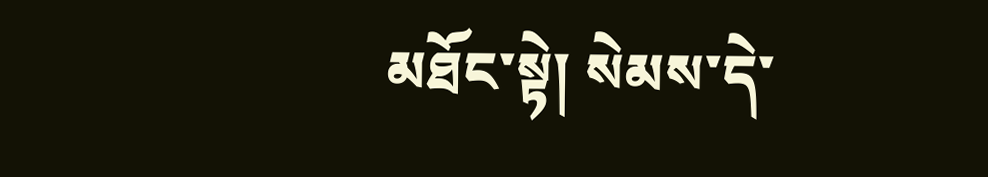མཐོང་སྟེ། སེམས་དེ་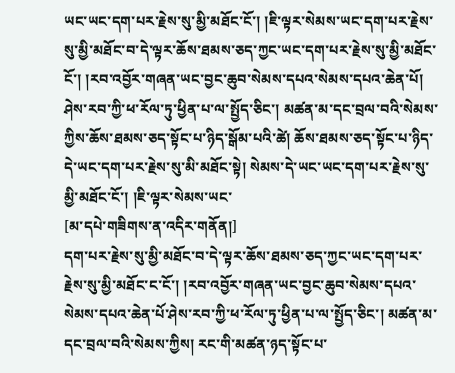ཡང་ཡང་དག་པར་རྗེས་སུ་མྱི་མཐོང་ངོ་། །ཇི་ལྟར་སེམས་ཡང་དག་པར་རྗེས་སུ་མྱི་མཐོང་བ་དེ་ལྟར་ཆོས་ཐམས་ཅད་ཀྱང་ཡང་དག་པར་རྗེས་སུ་མྱི་མཐོང་ངོ་། །རབ་འབྱོར་གཞན་ཡང་བྱང་ཆུབ་སེམས་དཔའ་སེམས་དཔའ་ཆེན་པོ། ཤེས་རབ་ཀྱི་ཕ་རོལ་ཏུ་ཕྱིན་པ་ལ་སྤྱོད་ཅིང་། མཚན་མ་དང་བྲལ་བའི་སེམས་ཀྱིས་ཆོས་ཐམས་ཅད་སྟོང་པ་ཉིད་སྒོམ་པའི་ཚེ། ཆོས་ཐམས་ཅད་སྟོང་པ་ཉིད་དེ་ཡང་དག་པར་རྗེས་སུ་མི་མཐོང་སྟེ། སེམས་དེ་ཡང་ཡང་དག་པར་རྗེས་སུ་མྱི་མཐོང་ངོ་། །ཇི་ལྟར་སེམས་ཡང་
[མ་དཔེ་གཟིགས་ན་འདིར་གནོན།]
དག་པར་རྗེས་སུ་མྱི་མཐོང་བ་དེ་ལྟར་ཆོས་ཐམས་ཅད་ཀྱང་ཡང་དག་པར་རྗེས་སུ་མྱི་མཐོང་ང་ངོ་། །རབ་འབྱོར་གཞན་ཡང་བྱང་ཆུབ་སེམས་དཔའ་སེམས་དཔའ་ཆེན་པོ་ཤེས་རབ་ཀྱི་ཕ་རོལ་ཏུ་ཕྱིན་པ་ལ་སྤྱོད་ཅིང་། མཚན་མ་དང་བྲལ་བའི་སེམས་ཀྱིས། རང་གི་མཚན་ཉད་སྟོང་པ་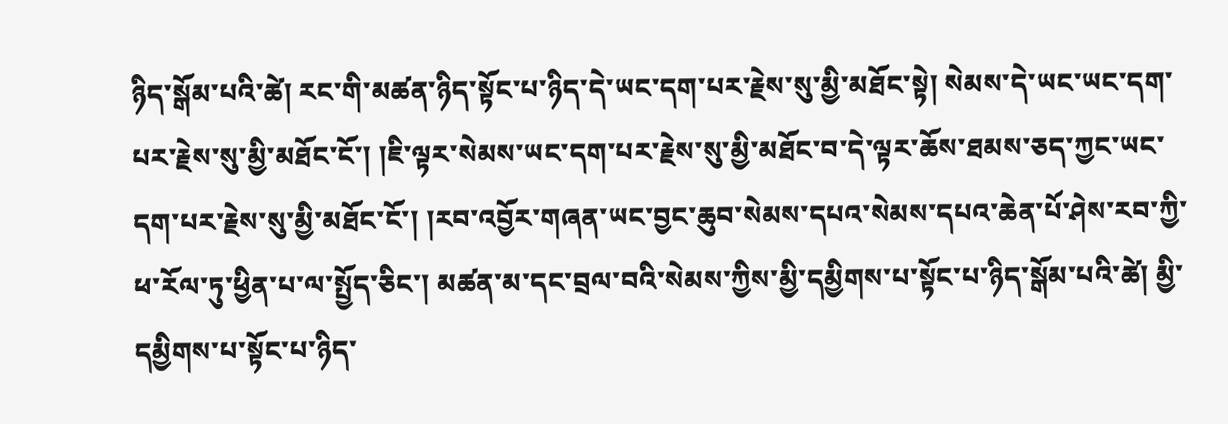ཉིད་སྒོམ་པའི་ཚེ། རང་གི་མཚན་ཉིད་སྟོང་པ་ཉིད་དེ་ཡང་དག་པར་རྗེས་སུ་མྱི་མཐོང་སྟེ། སེམས་དེ་ཡང་ཡང་དག་པར་རྗེས་སུ་མྱི་མཐོང་ངོ་། །ཇི་ལྟར་སེམས་ཡང་དག་པར་རྗེས་སུ་མྱི་མཐོང་བ་དེ་ལྟར་ཆོས་ཐམས་ཅད་ཀྱང་ཡང་དག་པར་རྗེས་སུ་མྱི་མཐོང་ངོ་། །རབ་འབྱོར་གཞན་ཡང་བྱང་ཆུབ་སེམས་དཔའ་སེམས་དཔའ་ཆེན་པོ་ཤེས་རབ་ཀྱི་ཕ་རོལ་ཏུ་ཕྱིན་པ་ལ་སྤྱོད་ཅིང་། མཚན་མ་དང་བྲལ་བའི་སེམས་ཀྱིས་མྱི་དམྱིགས་པ་སྟོང་པ་ཉིད་སྒོམ་པའི་ཚེ། མྱི་དམྱིགས་པ་སྟོང་པ་ཉིད་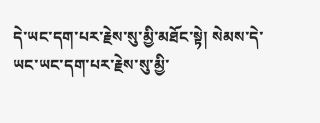དེ་ཡང་དག་པར་རྗེས་སུ་མྱི་མཐོང་སྟེ། སེམས་དེ་ཡང་ཡང་དག་པར་རྗེས་སུ་མྱི་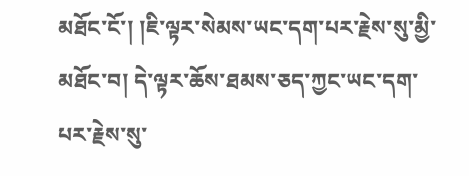མཐོང་ངོ་། །ཇི་ལྟར་སེམས་ཡང་དག་པར་རྗེས་སུ་མྱི་མཐོང་བ། དེ་ལྟར་ཆོས་ཐམས་ཅད་ཀྱང་ཡང་དག་པར་རྗེས་སུ་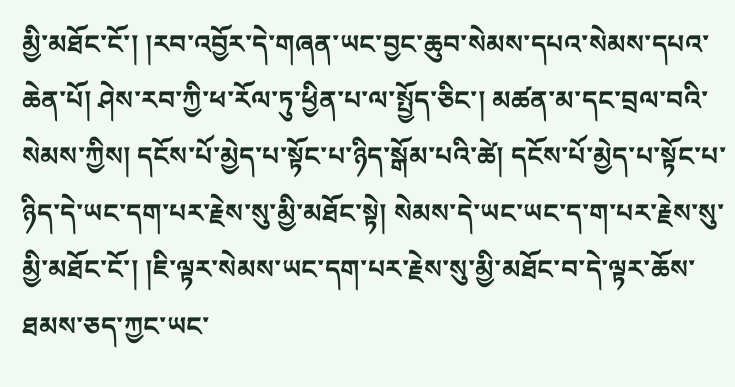མྱི་མཐོང་ངོ་། །རབ་འབྱོར་དེ་གཞན་ཡང་བྱང་ཆུབ་སེམས་དཔའ་སེམས་དཔའ་ཆེན་པོ། ཤེས་རབ་ཀྱི་ཕ་རོལ་ཏུ་ཕྱིན་པ་ལ་སྤྱོད་ཅིང་། མཚན་མ་དང་བྲལ་བའི་སེམས་ཀྱིས། དངོས་པོ་མྱེད་པ་སྟོང་པ་ཉིད་སྒོམ་པའི་ཚེ། དངོས་པོ་མྱེད་པ་སྟོང་པ་ཉིད་དེ་ཡང་དག་པར་རྗེས་སུ་མྱི་མཐོང་སྟེ། སེམས་དེ་ཡང་ཡང་ད་ག་པར་རྗེས་སུ་མྱི་མཐོང་ངོ་། །ཇི་ལྟར་སེམས་ཡང་དག་པར་རྗེས་སུ་མྱི་མཐོང་བ་དེ་ལྟར་ཆོས་ཐམས་ཅད་ཀྱང་ཡང་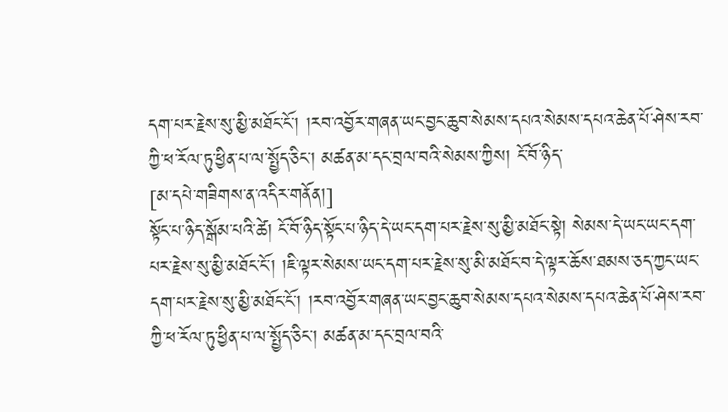དག་པར་རྗེས་སུ་མྱི་མཐོང་ངོ་། །རབ་འབྱོར་གཞན་ཡང་བྱང་ཆུབ་སེམས་དཔའ་སེམས་དཔའ་ཆེན་པོ་ཤེས་རབ་ཀྱི་ཕ་རོལ་ཏུ་ཕྱིན་པ་ལ་སྤྱོད་ཅིང་། མཚན་མ་དང་བྲལ་བའི་སེམས་ཀྱིས། ངོ་བོ་ཉིད་
[མ་དཔེ་གཟིགས་ན་འདིར་གནོན།]
སྟོང་པ་ཉིད་སྒོམ་པའི་ཚེ། ངོ་བོ་ཉིད་སྟོང་པ་ཉིད་དེ་ཡང་དག་པར་རྗེས་སུ་མྱི་མཐོང་སྟེ། སེམས་དེ་ཡང་ཡང་དག་པར་རྗེས་སུ་མྱི་མཐོང་ངོ་། །ཇི་ལྟར་སེམས་ཡང་དག་པར་རྗེས་སུ་མི་མཐོང་བ་དེ་ལྟར་ཆོས་ཐམས་ཅད་ཀྱང་ཡང་དག་པར་རྗེས་སུ་མྱི་མཐོང་ངོ་། །རབ་འབྱོར་གཞན་ཡང་བྱང་ཆུབ་སེམས་དཔའ་སེམས་དཔའ་ཆེན་པོ་ཤེས་རབ་ཀྱི་ཕ་རོལ་ཏུ་ཕྱིན་པ་ལ་སྤྱོད་ཅིང་། མཚན་མ་དང་བྲལ་བའི་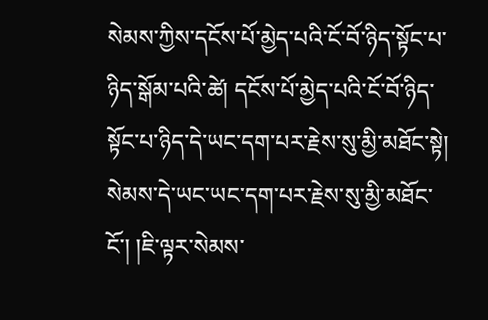སེམས་ཀྱིས་དངོས་པོ་མྱེད་པའི་ངོ་བོ་ཉིད་སྟོང་པ་ཉིད་སྒོམ་པའི་ཚེ། དངོས་པོ་མྱེད་པའི་ངོ་བོ་ཉིད་སྟོང་པ་ཉིད་དེ་ཡང་དག་པར་རྗེས་སུ་མྱི་མཐོང་སྟེ། སེམས་དེ་ཡང་ཡང་དག་པར་རྗེས་སུ་མྱི་མཐོང་ངོ་། །ཇི་ལྟར་སེམས་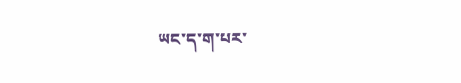ཡང་ད་ག་པར་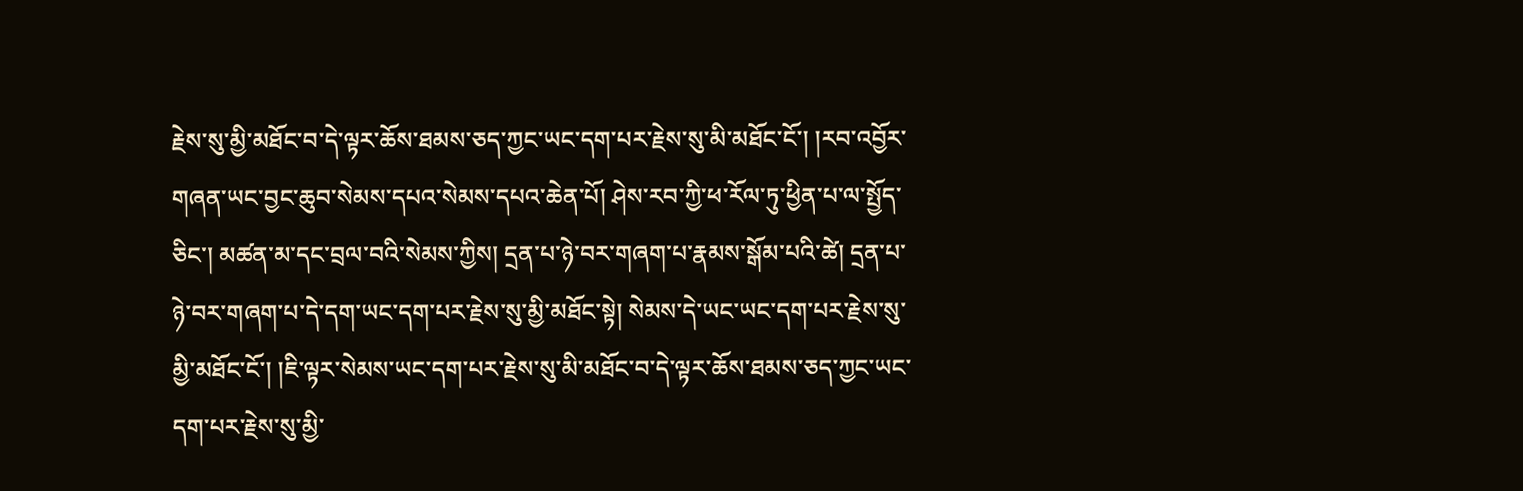རྗེས་སུ་མྱི་མཐོང་བ་དེ་ལྟར་ཆོས་ཐམས་ཅད་ཀྱང་ཡང་དག་པར་རྗེས་སུ་མི་མཐོང་ངོ་། །རབ་འབྱོར་གཞན་ཡང་བྱང་ཆུབ་སེམས་དཔའ་སེམས་དཔའ་ཆེན་པོ། ཤེས་རབ་ཀྱི་ཕ་རོལ་ཏུ་ཕྱིན་པ་ལ་སྤྱོད་ཅིང་། མཚན་མ་དང་བྲལ་བའི་སེམས་ཀྱིས། དྲན་པ་ཉེ་བར་གཞག་པ་རྣམས་སྒོམ་པའི་ཚེ། དྲན་པ་ཉེ་བར་གཞག་པ་དེ་དག་ཡང་དག་པར་རྗེས་སུ་མྱི་མཐོང་སྟེ། སེམས་དེ་ཡང་ཡང་དག་པར་རྗེས་སུ་མྱི་མཐོང་ངོ་། །ཇི་ལྟར་སེམས་ཡང་དག་པར་རྗེས་སུ་མི་མཐོང་བ་དེ་ལྟར་ཆོས་ཐམས་ཅད་ཀྱང་ཡང་དག་པར་རྗེས་སུ་མྱི་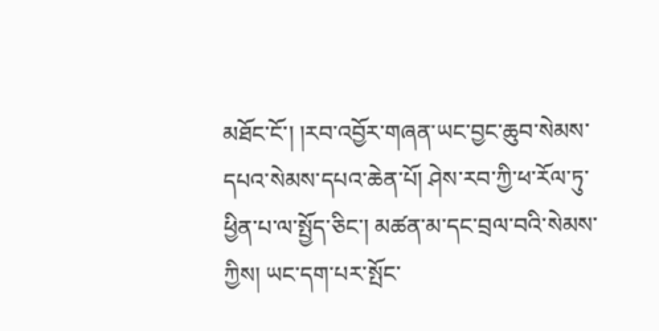མཐོང་ངོ་། །རབ་འབྱོར་གཞན་ཡང་བྱང་ཆུབ་སེམས་དཔའ་སེམས་དཔའ་ཆེན་པོ། ཤེས་རབ་ཀྱི་ཕ་རོལ་ཏུ་ཕྱིན་པ་ལ་སྤྱོད་ཅིང་། མཚན་མ་དང་བྲལ་བའི་སེམས་ཀྱིས། ཡང་དག་པར་སྤོང་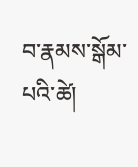བ་རྣམས་སྒོམ་པའི་ཚེ།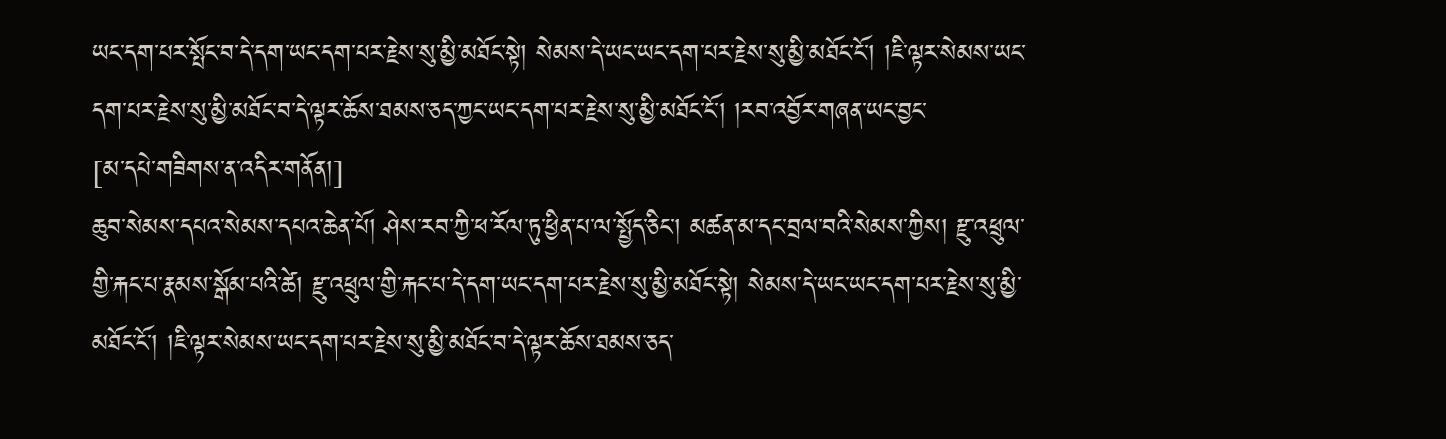ཡང་དག་པར་སྤོང་བ་དེ་དག་ཡང་དག་པར་རྗེས་སུ་མྱི་མཐོང་སྟེ། སེམས་དེ་ཡང་ཡང་དག་པར་རྗེས་སུ་མྱི་མཐོང་ངོ་། །ཇི་ལྟར་སེམས་ཡང་དག་པར་རྗེས་སུ་མྱི་མཐོང་བ་དེ་ལྟར་ཆོས་ཐམས་ཅད་ཀྱང་ཡང་དག་པར་རྗེས་སུ་མྱི་མཐོང་ངོ་། །རབ་འབྱོར་གཞན་ཡང་བྱང་
[མ་དཔེ་གཟིགས་ན་འདིར་གནོན།]
ཆུབ་སེམས་དཔའ་སེམས་དཔའ་ཆེན་པོ། ཤེས་རབ་ཀྱི་ཕ་རོལ་ཏུ་ཕྱིན་པ་ལ་སྤྱོད་ཅིང་། མཚན་མ་དང་བྲལ་བའི་སེམས་ཀྱིས། རྫུ་འཕྲུལ་གྱི་རྐང་པ་རྣམས་སྒོམ་པའི་ཚེ། རྫུ་འཕྲུལ་གྱི་རྐང་པ་དེ་དག་ཡང་དག་པར་རྗེས་སུ་མྱི་མཐོང་སྟེ། སེམས་དེ་ཡང་ཡང་དག་པར་རྗེས་སུ་མྱི་མཐོང་ངོ་། །ཇི་ལྟར་སེམས་ཡང་དག་པར་རྗེས་སུ་མྱི་མཐོང་བ་དེ་ལྟར་ཆོས་ཐམས་ཅད་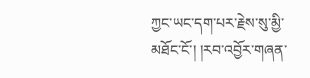ཀྱང་ཡང་དག་པར་རྗེས་སུ་མྱི་མཐོང་ངོ་། །རབ་འབྱོར་གཞན་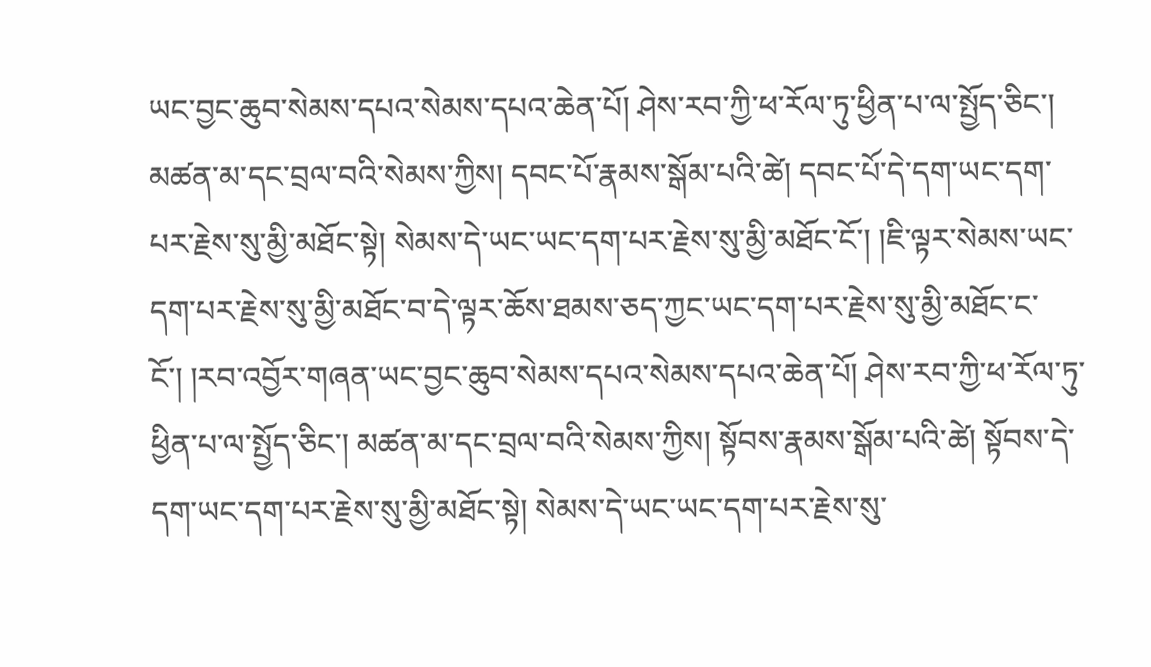ཡང་བྱང་ཆུབ་སེམས་དཔའ་སེམས་དཔའ་ཆེན་པོ། ཤེས་རབ་ཀྱི་ཕ་རོལ་ཏུ་ཕྱིན་པ་ལ་སྤྱོད་ཅིང་། མཚན་མ་དང་བྲལ་བའི་སེམས་ཀྱིས། དབང་པོ་རྣམས་སྒོམ་པའི་ཚེ། དབང་པོ་དེ་དག་ཡང་དག་པར་རྗེས་སུ་མྱི་མཐོང་སྟེ། སེམས་དེ་ཡང་ཡང་དག་པར་རྗེས་སུ་མྱི་མཐོང་ངོ་། །ཇི་ལྟར་སེམས་ཡང་དག་པར་རྗེས་སུ་མྱི་མཐོང་བ་དེ་ལྟར་ཆོས་ཐམས་ཅད་ཀྱང་ཡང་དག་པར་རྗེས་སུ་མྱི་མཐོང་ང་ངོ་། །རབ་འབྱོར་གཞན་ཡང་བྱང་ཆུབ་སེམས་དཔའ་སེམས་དཔའ་ཆེན་པོ། ཤེས་རབ་ཀྱི་ཕ་རོལ་ཏུ་ཕྱིན་པ་ལ་སྤྱོད་ཅིང་། མཚན་མ་དང་བྲལ་བའི་སེམས་ཀྱིས། སྟོབས་རྣམས་སྒོམ་པའི་ཚེ། སྟོབས་དེ་དག་ཡང་དག་པར་རྗེས་སུ་མྱི་མཐོང་སྟེ། སེམས་དེ་ཡང་ཡང་དག་པར་རྗེས་སུ་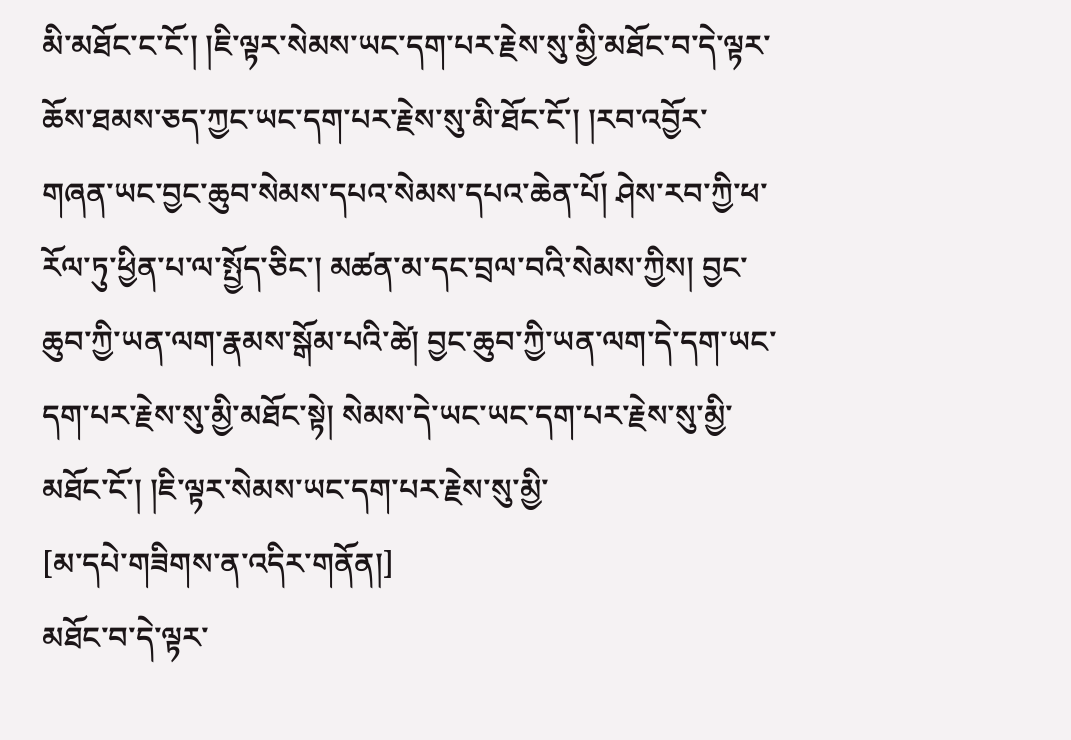མི་མཐོང་ང་ངོ་། །ཇི་ལྟར་སེམས་ཡང་དག་པར་རྗེས་སུ་མྱི་མཐོང་བ་དེ་ལྟར་ཆོས་ཐམས་ཅད་ཀྱང་ཡང་དག་པར་རྗེས་སུ་མི་ཐོང་ངོ་། །རབ་འབྱོར་གཞན་ཡང་བྱང་ཆུབ་སེམས་དཔའ་སེམས་དཔའ་ཆེན་པོ། ཤེས་རབ་ཀྱི་ཕ་རོལ་ཏུ་ཕྱིན་པ་ལ་སྤྱོད་ཅིང་། མཚན་མ་དང་བྲལ་བའི་སེམས་ཀྱིས། བྱང་ཆུབ་ཀྱི་ཡན་ལག་རྣམས་སྒོམ་པའི་ཚེ། བྱང་ཆུབ་ཀྱི་ཡན་ལག་དེ་དག་ཡང་དག་པར་རྗེས་སུ་མྱི་མཐོང་སྟེ། སེམས་དེ་ཡང་ཡང་དག་པར་རྗེས་སུ་མྱི་མཐོང་ངོ་། །ཇི་ལྟར་སེམས་ཡང་དག་པར་རྗེས་སུ་མྱི་
[མ་དཔེ་གཟིགས་ན་འདིར་གནོན།]
མཐོང་བ་དེ་ལྟར་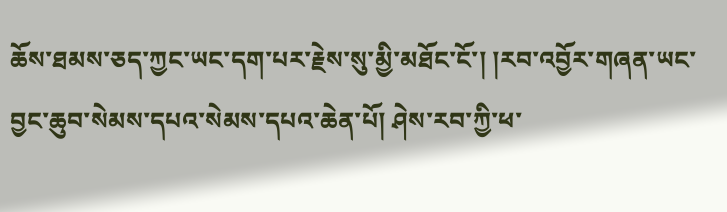ཆོས་ཐམས་ཅད་ཀྱང་ཡང་དག་པར་རྗེས་སུ་མྱི་མཐོང་ངོ་། །རབ་འབྱོར་གཞན་ཡང་བྱང་ཆུབ་སེམས་དཔའ་སེམས་དཔའ་ཆེན་པོ། ཤེས་རབ་ཀྱི་ཕ་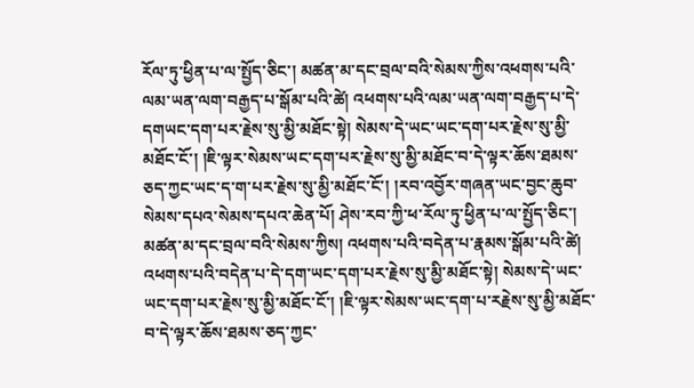རོལ་ཏུ་ཕྱིན་པ་ལ་སྤྱོད་ཅིང་། མཚན་མ་དང་བྲལ་བའི་སེམས་ཀྱིས་འཕགས་པའི་ལམ་ཡན་ལག་བརྒྱད་པ་སྒོམ་པའི་ཚེ། འཕགས་པའི་ལམ་ཡན་ལག་བརྒྱད་པ་དེ་དགཡང་དག་པར་རྗེས་སུ་མྱི་མཐོང་སྟེ། སེམས་དེ་ཡང་ཡང་དག་པར་རྗེས་སུ་མྱི་མཐོང་ངོ་། །ཇི་ལྟར་སེམས་ཡང་དག་པར་རྗེས་སུ་མྱི་མཐོང་བ་དེ་ལྟར་ཆོས་ཐམས་ཅད་ཀྱང་ཡང་ད་ག་པར་རྗེས་སུ་མྱི་མཐོང་ངོ་། །རབ་འབྱོར་གཞན་ཡང་བྱང་ཆུབ་སེམས་དཔའ་སེམས་དཔའ་ཆེན་པོ། ཤེས་རབ་ཀྱི་ཕ་རོལ་ཏུ་ཕྱིན་པ་ལ་སྤྱོད་ཅིང་། མཚན་མ་དང་བྲལ་བའི་སེམས་ཀྱིས། འཕགས་པའི་བདེན་པ་རྣམས་སྒོམ་པའི་ཚེ། འཕགས་པའི་བདེན་པ་དེ་དག་ཡང་དག་པར་རྗེས་སུ་མྱི་མཐོང་སྟེ། སེམས་དེ་ཡང་ཡང་དག་པར་རྗེས་སུ་མྱི་མཐོང་ངོ་། །ཇི་ལྟར་སེམས་ཡང་དག་པ་རརྗེས་སུ་མྱི་མཐོང་བ་དེ་ལྟར་ཆོས་ཐམས་ཅད་ཀྱང་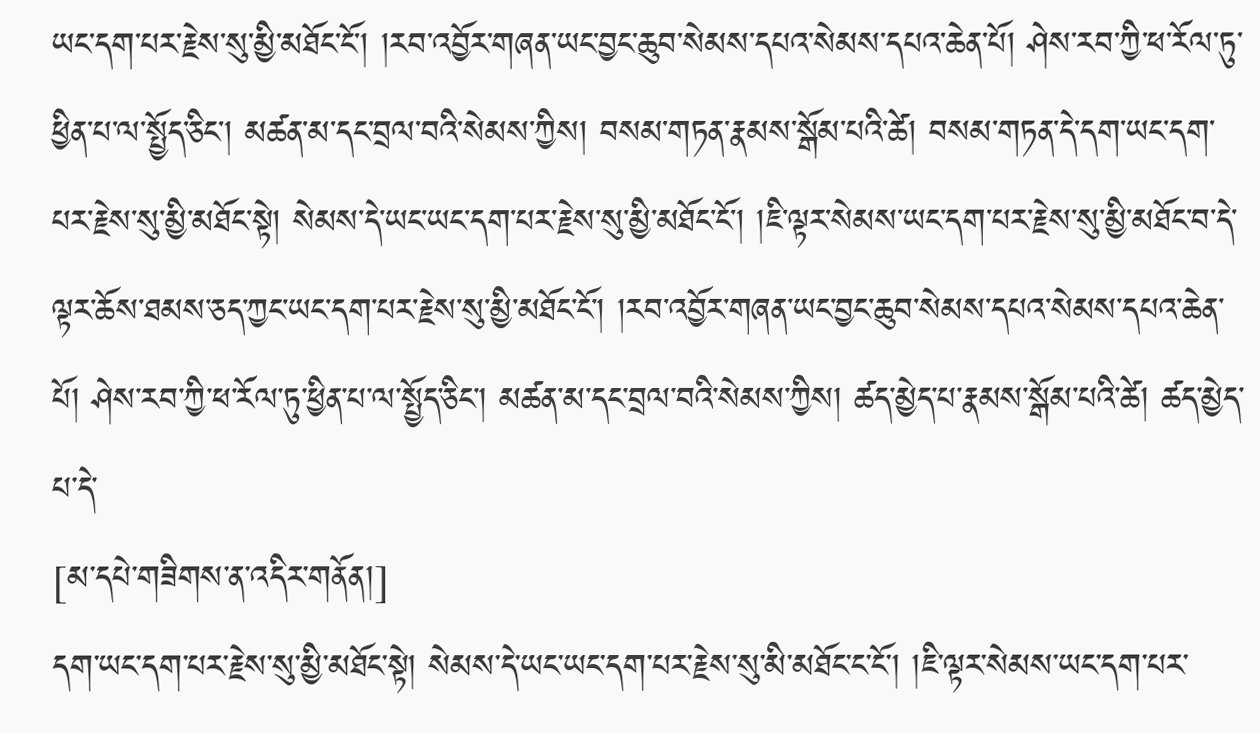ཡང་དག་པར་རྗེས་སུ་མྱི་མཐོང་ངོ་། །རབ་འབྱོར་གཞན་ཡང་བྱང་ཆུབ་སེམས་དཔའ་སེམས་དཔའ་ཆེན་པོ། ཤེས་རབ་ཀྱི་ཕ་རོལ་ཏུ་ཕྱིན་པ་ལ་སྤྱོད་ཅིང་། མཚན་མ་དང་བྲལ་བའི་སེམས་ཀྱིས། བསམ་གཏན་རྣམས་སྒོམ་པའི་ཚེ། བསམ་གཏན་དེ་དག་ཡང་དག་པར་རྗེས་སུ་མྱི་མཐོང་སྟེ། སེམས་དེ་ཡང་ཡང་དག་པར་རྗེས་སུ་མྱི་མཐོང་ངོ་། །ཇི་ལྟར་སེམས་ཡང་དག་པར་རྗེས་སུ་མྱི་མཐོང་བ་དེ་ལྟར་ཆོས་ཐམས་ཅད་ཀྱང་ཡང་དག་པར་རྗེས་སུ་མྱི་མཐོང་ངོ་། །རབ་འབྱོར་གཞན་ཡང་བྱང་ཆུབ་སེམས་དཔའ་སེམས་དཔའ་ཆེན་པོ། ཤེས་རབ་ཀྱི་ཕ་རོལ་ཏུ་ཕྱིན་པ་ལ་སྤྱོད་ཅིང་། མཚན་མ་དང་བྲལ་བའི་སེམས་ཀྱིས། ཚད་མྱེད་པ་རྣམས་སྒོམ་པའི་ཚེ། ཚད་མྱེད་པ་དེ་
[མ་དཔེ་གཟིགས་ན་འདིར་གནོན།]
དག་ཡང་དག་པར་རྗེས་སུ་མྱི་མཐོང་སྟེ། སེམས་དེ་ཡང་ཡང་དག་པར་རྗེས་སུ་མི་མཐོང་ང་ངོ་། །ཇི་ལྟར་སེམས་ཡང་དག་པར་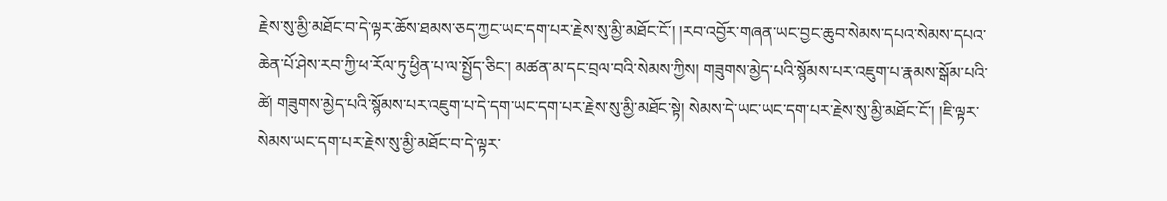རྗེས་སུ་མྱི་མཐོང་བ་དེ་ལྟར་ཆོས་ཐམས་ཅད་ཀྱང་ཡང་དག་པར་རྗེས་སུ་མྱི་མཐོང་ངོ་། །རབ་འབྱོར་གཞན་ཡང་བྱང་ཆུབ་སེམས་དཔའ་སེམས་དཔའ་ཆེན་པོ་ཤེས་རབ་ཀྱི་ཕ་རོལ་ཏུ་ཕྱིན་པ་ལ་སྤྱོད་ཅིང་། མཚན་མ་དང་བྲལ་བའི་སེམས་ཀྱིས། གཟུགས་མྱེད་པའི་སྙོམས་པར་འཇུག་པ་རྣམས་སྒོམ་པའི་ཚེ། གཟུགས་མྱེད་པའི་སྙོམས་པར་འཇུག་པ་དེ་དག་ཡང་དག་པར་རྗེས་སུ་མྱི་མཐོང་སྟེ། སེམས་དེ་ཡང་ཡང་དག་པར་རྗེས་སུ་མྱི་མཐོང་ངོ་། །ཇི་ལྟར་སེམས་ཡང་དག་པར་རྗེས་སུ་མྱི་མཐོང་བ་དེ་ལྟར་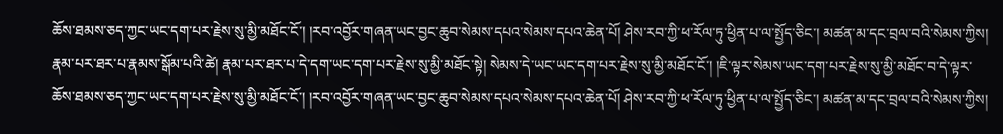ཆོས་ཐམས་ཅད་ཀྱང་ཡང་དག་པར་རྗེས་སུ་མྱི་མཐོང་ངོ་། །རབ་འབྱོར་གཞན་ཡང་བྱང་ཆུབ་སེམས་དཔའ་སེམས་དཔའ་ཆེན་པོ། ཤེས་རབ་ཀྱི་ཕ་རོལ་ཏུ་ཕྱིན་པ་ལ་སྤྱོད་ཅིང་། མཚན་མ་དང་བྲལ་བའི་སེམས་ཀྱིས། རྣམ་པར་ཐར་པ་རྣམས་སྒོམ་པའི་ཚེ། རྣམ་པར་ཐར་པ་དེ་དག་ཡང་དག་པར་རྗེས་སུ་མྱི་མཐོང་སྟེ། སེམས་དེ་ཡང་ཡང་དག་པར་རྗེས་སུ་མྱི་མཐོང་ངོ་། །ཇི་ལྟར་སེམས་ཡང་དག་པར་རྗེས་སུ་མྱི་མཐོང་བ་དེ་ལྟར་ཆོས་ཐམས་ཅད་ཀྱང་ཡང་དག་པར་རྗེས་སུ་མྱི་མཐོང་ངོ་། །རབ་འབྱོར་གཞན་ཡང་བྱང་ཆུབ་སེམས་དཔའ་སེམས་དཔའ་ཆེན་པོ། ཤེས་རབ་ཀྱི་ཕ་རོལ་ཏུ་ཕྱིན་པ་ལ་སྤྱོད་ཅིང་། མཚན་མ་དང་བྲལ་བའི་སེམས་ཀྱིས།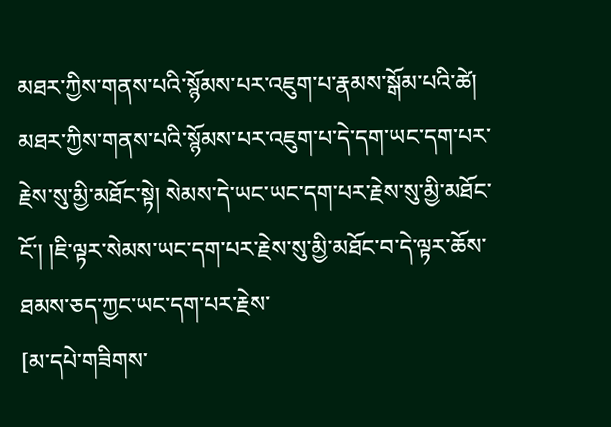མཐར་ཀྱིས་གནས་པའི་སྙོམས་པར་འཇུག་པ་རྣམས་སྒོམ་པའི་ཚེ། མཐར་ཀྱིས་གནས་པའི་སྙོམས་པར་འཇུག་པ་དེ་དག་ཡང་དག་པར་རྗེས་སུ་མྱི་མཐོང་སྟེ། སེམས་དེ་ཡང་ཡང་དག་པར་རྗེས་སུ་མྱི་མཐོང་ངོ་། །ཇི་ལྟར་སེམས་ཡང་དག་པར་རྗེས་སུ་མྱི་མཐོང་བ་དེ་ལྟར་ཆོས་ཐམས་ཅད་ཀྱང་ཡང་དག་པར་རྗེས་
[མ་དཔེ་གཟིགས་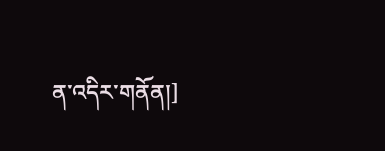ན་འདིར་གནོན།]